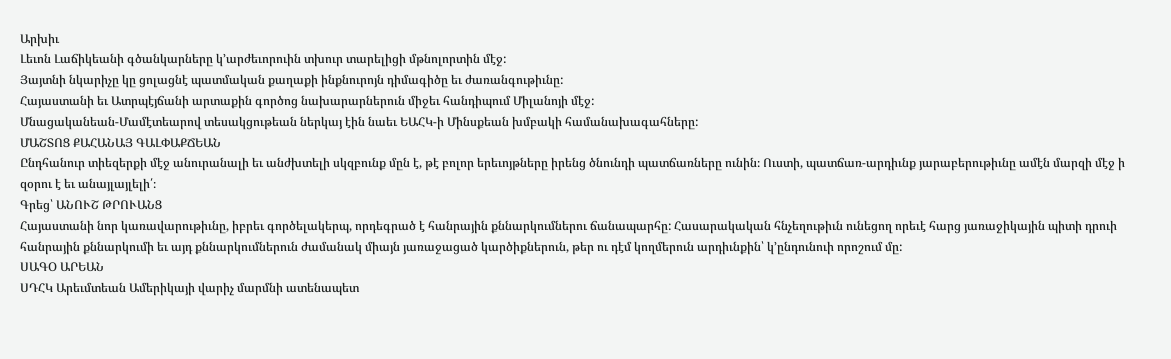Արխիւ
Լեւոն Լաճիկեանի գծանկարները կ՚արժեւորուին տխուր տարելիցի մթնոլորտին մէջ:
Յայտնի նկարիչը կը ցոլացնէ պատմական քաղաքի ինքնուրոյն դիմագիծը եւ ժառանգութիւնը:
Հայաստանի եւ Ատրպէյճանի արտաքին գործոց նախարարներուն միջեւ հանդիպում Միլանոյի մէջ:
Մնացականեան-Մամէտեարով տեսակցութեան ներկայ էին նաեւ ԵԱՀԿ-ի Մինսքեան խմբակի համանախագահները:
ՄԱՇՏՈՑ ՔԱՀԱՆԱՅ ԳԱԼՓԱՔՃԵԱՆ
Ընդհանուր տիեզերքի մէջ անուրանալի եւ անժխտելի սկզբունք մըն է, թէ բոլոր երեւոյթները իրենց ծնունդի պատճառները ունին։ Ուստի, պատճառ-արդիւնք յարաբերութիւնը ամէն մարզի մէջ ի զօրու է եւ անայլայլելի՛։
Գրեց՝ ԱՆՈՒՇ ԹՐՈՒԱՆՑ
Հայաստանի նոր կառավարութիւնը, իբրեւ գործելակերպ, որդեգրած է հանրային քննարկումներու ճանապարհը: Հասարակական հնչեղութիւն ունեցող որեւէ հարց յառաջիկային պիտի դրուի հանրային քննարկումի եւ այդ քննարկումներուն ժամանակ միայն յառաջացած կարծիքներուն, թեր ու դէմ կողմերուն արդիւնքին՝ կ՚ընդունուի որոշում մը:
ՍԱԳՕ ԱՐԵԱՆ
ՍԴՀԿ Արեւմտեան Ամերիկայի վարիչ մարմնի ատենապետ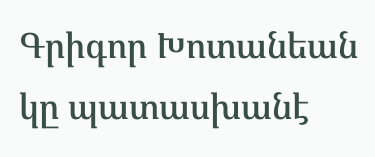Գրիգոր Խոտանեան կը պատասխանէ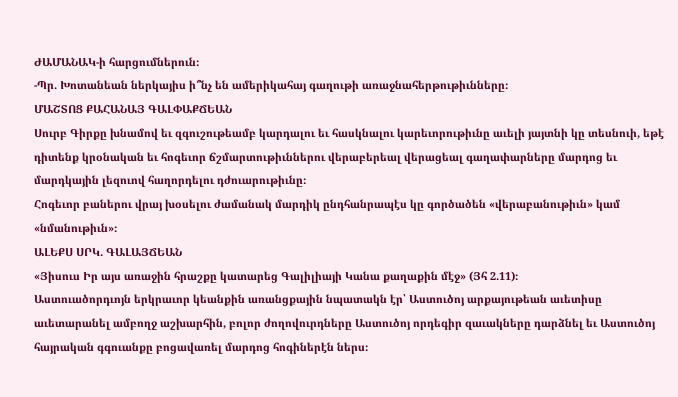ԺԱՄԱՆԱԿ-ի հարցումներուն։
-Պր. Խոտանեան ներկայիս ի՞նչ են ամերիկահայ գաղութի առաջնահերթութիւնները։
ՄԱՇՏՈՑ ՔԱՀԱՆԱՅ ԳԱԼՓԱՔՃԵԱՆ
Սուրբ Գիրքը խնամով եւ զգուշութեամբ կարդալու եւ հասկնալու կարեւորութիւնը աւելի յայտնի կը տեսնուի, եթէ դիտենք կրօնական եւ հոգեւոր ճշմարտութիւններու վերաբերեալ վերացեալ գաղափարները մարդոց եւ մարդկային լեզուով հաղորդելու դժուարութիւնը։
Հոգեւոր բաներու վրայ խօսելու ժամանակ մարդիկ ընդհանրապէս կը գործածեն «վերաբանութիւն» կամ «նմանութիւն»։
ԱԼԵՔՍ ՍՐԿ. ԳԱԼԱՅՃԵԱՆ
«Յիսուս Իր այս առաջին հրաշքը կատարեց Գալիլիայի Կանա քաղաքին մէջ» (Յհ 2.11)։
Աստուածորդւոյն երկրաւոր կեանքին առանցքային նպատակն էր՝ Աստուծոյ արքայութեան աւետիսը աւետարանել ամբողջ աշխարհին, բոլոր ժողովուրդները Աստուծոյ որդեգիր զաւակները դարձնել եւ Աստուծոյ հայրական գգուանքը բոցավառել մարդոց հոգիներէն ներս։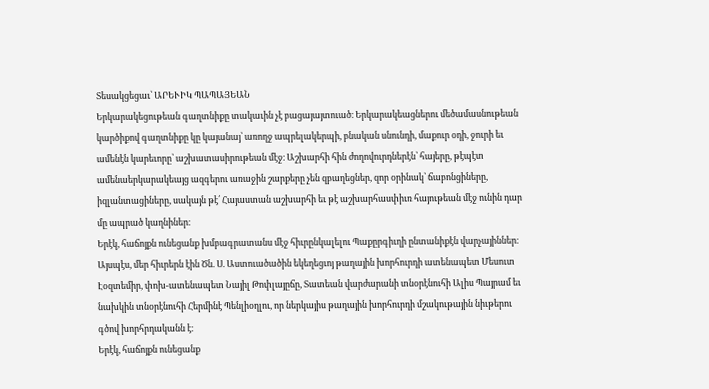Տեսակցեցաւ՝ ԱՐԵՒԻԿ ՊԱՊԱՅԵԱՆ
Երկարակեցութեան գաղտնիքը տակաւին չէ բացայայտուած։ Երկարակեացներու մեծամասնութեան կարծիքով գաղտնիքը կը կայանայ՝ առողջ ապրելակերպի, բնական սնունդի, մաքուր օդի, ջուրի եւ ամենէն կարեւորը՝ աշխատասիրութեան մէջ։ Աշխարհի հին ժողովուրդներէն՝ հայերը, թէպէտ ամենաերկարակեայց ազգերու առաջին շարքերը չեն զբաղեցներ, զոր օրինակ՝ ճաբոնցիները, իզլանտացիները, սակայն թէ՛ Հայաստան աշխարհի եւ թէ աշխարհասփիւռ հայութեան մէջ ունին դար մը ապրած կաղնիներ։
Երէկ, հաճոյքն ունեցանք խմբագրատանս մէջ հիւրընկալելու Պաքըրգիւղի ընտանիքէն վարչայիններ։ Այսպէս, մեր հիւրերն էին Ծն. Ս. Աստուածածին եկեղեցւոյ թաղային խորհուրդի ատենապետ Մեսուտ Էօզտեմիր, փոխ-ատենապետ Նայիլ Թոփլայըճը, Տատեան վարժարանի տնօրէնուհի Ալիս Պայրամ եւ նախկին տնօրէնուհի Հերմինէ Պենլիօղլու, որ ներկայիս թաղային խորհուրդի մշակութային նիւթերու գծով խորհրդականն է։
Երէկ, հաճոյքն ունեցանք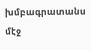խմբագրատանս մէջ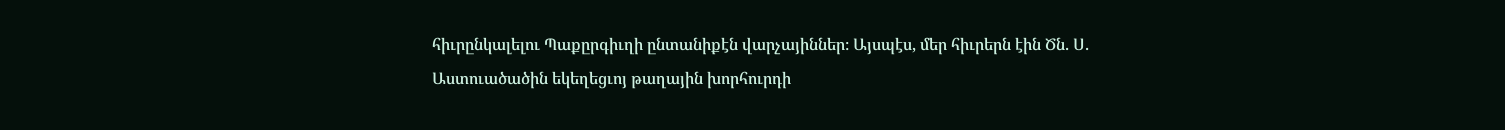հիւրընկալելու Պաքըրգիւղի ընտանիքէն վարչայիններ։ Այսպէս, մեր հիւրերն էին Ծն. Ս. Աստուածածին եկեղեցւոյ թաղային խորհուրդի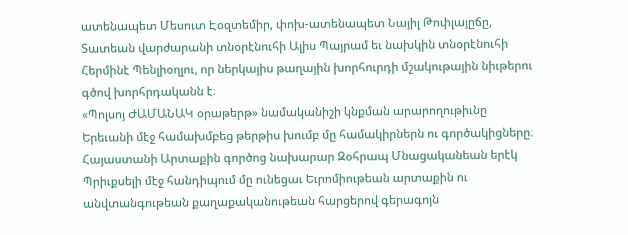ատենապետ Մեսուտ Էօզտեմիր, փոխ-ատենապետ Նայիլ Թոփլայըճը, Տատեան վարժարանի տնօրէնուհի Ալիս Պայրամ եւ նախկին տնօրէնուհի Հերմինէ Պենլիօղլու, որ ներկայիս թաղային խորհուրդի մշակութային նիւթերու գծով խորհրդականն է։
«Պոլսոյ ԺԱՄԱՆԱԿ օրաթերթ» նամականիշի կնքման արարողութիւնը Երեւանի մէջ համախմբեց թերթիս խումբ մը համակիրներն ու գործակիցները։
Հայաստանի Արտաքին գործոց նախարար Զօհրապ Մնացականեան երէկ Պրիւքսելի մէջ հանդիպում մը ունեցաւ Եւրոմիութեան արտաքին ու անվտանգութեան քաղաքականութեան հարցերով գերագոյն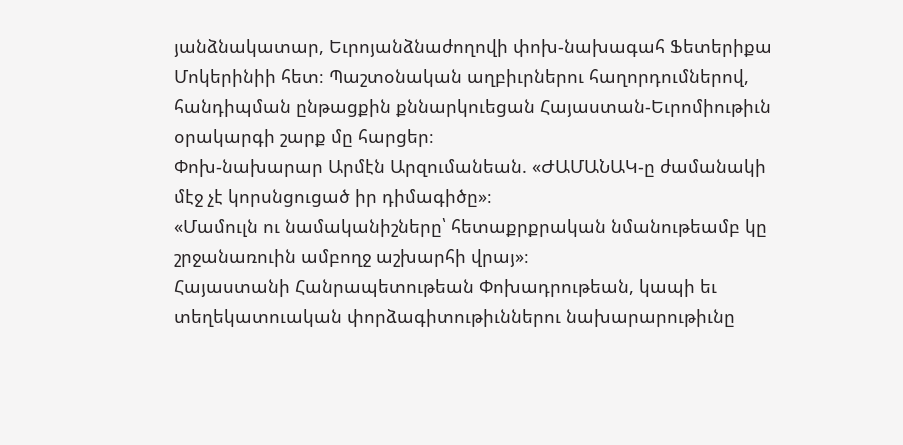յանձնակատար, Եւրոյանձնաժողովի փոխ-նախագահ Ֆետերիքա Մոկերինիի հետ։ Պաշտօնական աղբիւրներու հաղորդումներով, հանդիպման ընթացքին քննարկուեցան Հայաստան-Եւրոմիութիւն օրակարգի շարք մը հարցեր։
Փոխ-նախարար Արմէն Արզումանեան. «ԺԱՄԱՆԱԿ-ը ժամանակի մէջ չէ կորսնցուցած իր դիմագիծը»։
«Մամուլն ու նամականիշները՝ հետաքրքրական նմանութեամբ կը շրջանառուին ամբողջ աշխարհի վրայ»։
Հայաստանի Հանրապետութեան Փոխադրութեան, կապի եւ տեղեկատուական փորձագիտութիւններու նախարարութիւնը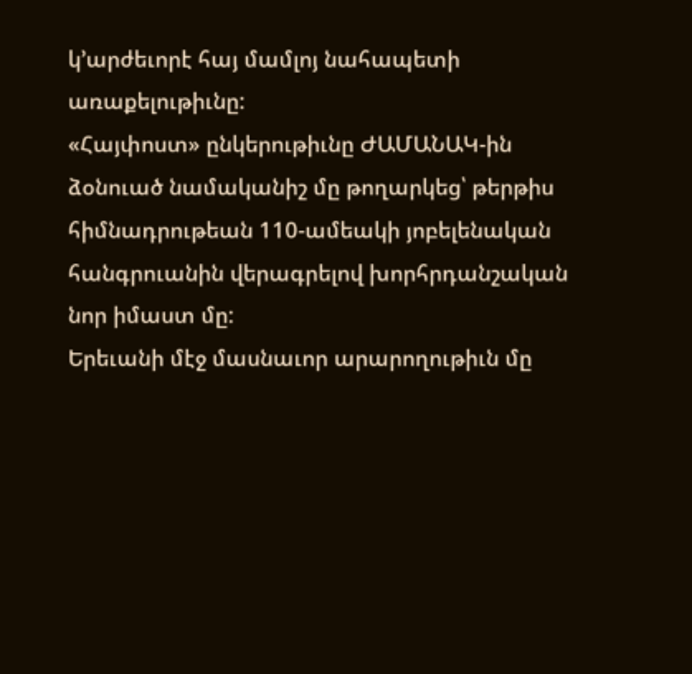կ՚արժեւորէ հայ մամլոյ նահապետի առաքելութիւնը:
«Հայփոստ» ընկերութիւնը ԺԱՄԱՆԱԿ-ին ձօնուած նամականիշ մը թողարկեց՝ թերթիս հիմնադրութեան 110-ամեակի յոբելենական հանգրուանին վերագրելով խորհրդանշական նոր իմաստ մը:
Երեւանի մէջ մասնաւոր արարողութիւն մը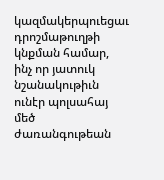կազմակերպուեցաւ դրոշմաթուղթի կնքման համար, ինչ որ յատուկ նշանակութիւն ունէր պոլսահայ մեծ ժառանգութեան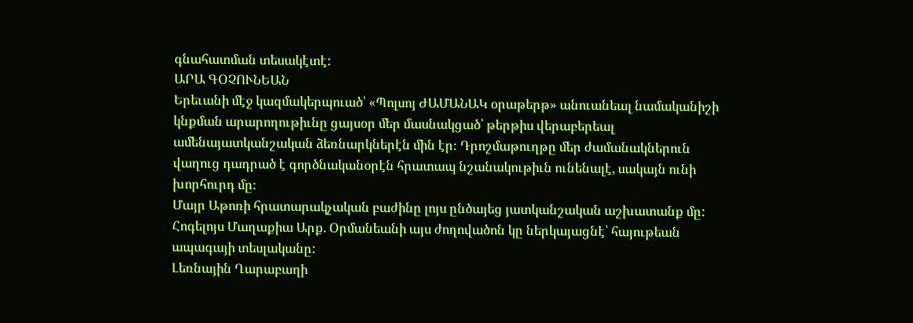գնահատման տեսակէտէ:
ԱՐԱ ԳՕՉՈՒՆԵԱՆ
Երեւանի մէջ կազմակերպուած՝ «Պոլսոյ ԺԱՄԱՆԱԿ օրաթերթ» անուանեալ նամականիշի կնքման արարողութիւնը ցայսօր մեր մասնակցած՝ թերթիս վերաբերեալ ամենայատկանշական ձեռնարկներէն մին էր։ Դրոշմաթուղթը մեր ժամանակներուն վաղուց դադրած է գործնականօրէն հրատապ նշանակութիւն ունենալէ, սակայն ունի խորհուրդ մը։
Մայր Աթոռի հրատարակչական բաժինը լոյս ընծայեց յատկանշական աշխատանք մը:
Հոգելոյս Մաղաքիա Արք. Օրմանեանի այս ժողովածոն կը ներկայացնէ՝ հայութեան ապագայի տեսլականը:
Լեռնային Ղարաբաղի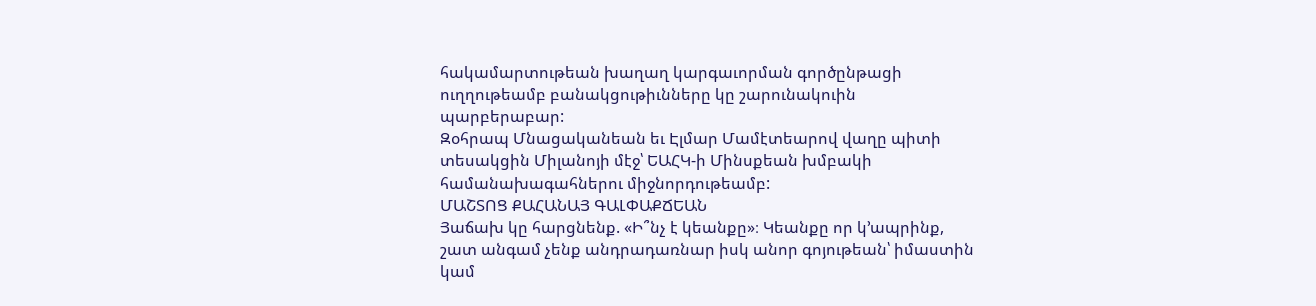հակամարտութեան խաղաղ կարգաւորման գործընթացի ուղղութեամբ բանակցութիւնները կը շարունակուին պարբերաբար:
Զօհրապ Մնացականեան եւ Էլմար Մամէտեարով վաղը պիտի տեսակցին Միլանոյի մէջ՝ ԵԱՀԿ-ի Մինսքեան խմբակի համանախագահներու միջնորդութեամբ:
ՄԱՇՏՈՑ ՔԱՀԱՆԱՅ ԳԱԼՓԱՔՃԵԱՆ
Յաճախ կը հարցնենք. «Ի՞նչ է կեանքը»։ Կեանքը որ կ՚ապրինք, շատ անգամ չենք անդրադառնար իսկ անոր գոյութեան՝ իմաստին կամ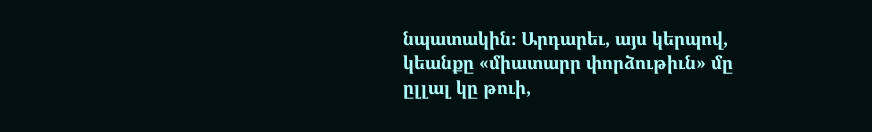նպատակին։ Արդարեւ, այս կերպով, կեանքը «միատարր փորձութիւն» մը ըլլալ կը թուի,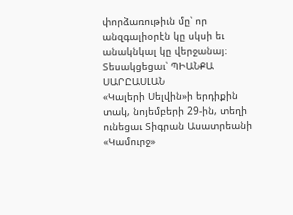փորձառութիւն մը՝ որ անզգալիօրէն կը սկսի եւ անակնկալ կը վերջանայ։
Տեսակցեցաւ՝ ՊԻԱՆՔԱ ՍԱՐԸԱՍԼԱՆ
«Կալերի Սելվին»ի երդիքին տակ, նոյեմբերի 29-ին, տեղի ունեցաւ Տիգրան Ասատրեանի «Կամուրջ»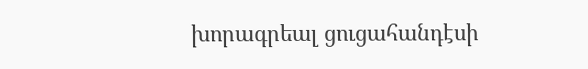խորագրեալ ցուցահանդէսի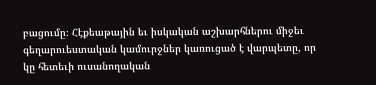բացումը։ Հէքեաթային եւ իսկական աշխարհներու միջեւ գեղարուեստական կամուրջներ կառուցած է վարպետը, որ կը հետեւի ուսանողական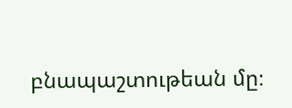բնապաշտութեան մը։